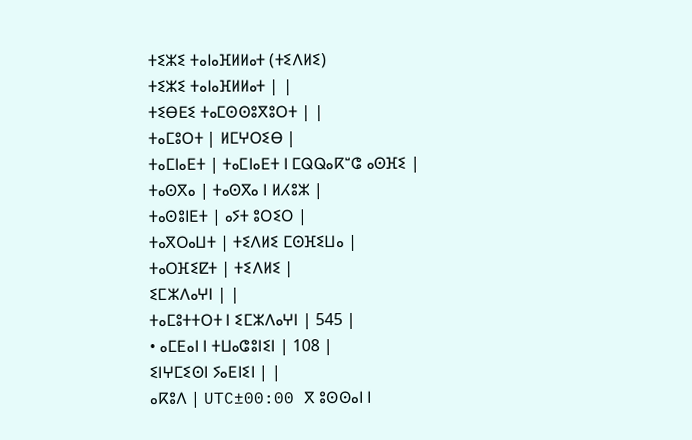ⵜⵉⵣⵉ ⵜⴰⵏⴰⴼⵍⵍⴰⵜ (ⵜⵉⴷⵍⵉ)
ⵜⵉⵣⵉ ⵜⴰⵏⴰⴼⵍⵍⴰⵜ | |
ⵜⵉⴱⴹⵉ ⵜⴰⵎⵙⵙⵓⴳⵓⵔⵜ | |
ⵜⴰⵎⵓⵔⵜ | ⵍⵎⵖⵔⵉⴱ |
ⵜⴰⵎⵏⴰⴹⵜ | ⵜⴰⵎⵏⴰⴹⵜ ⵏ ⵎⵕⵕⴰⴽⵯⵛ ⴰⵙⴼⵉ |
ⵜⴰⵙⴳⴰ | ⵜⴰⵙⴳⴰ ⵏ ⵍⵃⵓⵣ |
ⵜⴰⵙⵓⵏⴹⵜ | ⴰⵢⵜ ⵓⵔⵉⵔ |
ⵜⴰⴳⵔⴰⵡⵜ | ⵜⵉⴷⵍⵉ ⵎⵙⴼⵉⵡⴰ |
ⵜⴰⵔⴼⵉⵇⵜ | ⵜⵉⴷⵍⵉ |
ⵉⵎⵣⴷⴰⵖⵏ | |
ⵜⴰⵎⵓⵜⵜⵔⵜ ⵏ ⵉⵎⵣⴷⴰⵖⵏ | 545 |
• ⴰⵎⴹⴰⵏ ⵏ ⵜⵡⴰⵛⵓⵏⵉⵏ | 108 |
ⵉⵏⵖⵎⵉⵙⵏ ⵢⴰⴹⵏⵉⵏ | |
ⴰⴽⵓⴷ | UTC±00:00 ⴳ ⵓⵙⵙⴰⵏ ⵏ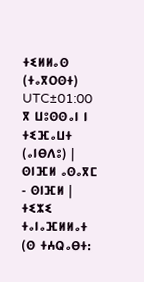ⵜⵉⵍⵍⴰⵙ (ⵜⴰⴳⵔⵙⵜ) UTC±01:00 ⴳ ⵡⵓⵙⵙⴰⵏ ⵏ ⵜⵉⴼⴰⵡⵜ (ⴰⵏⴱⴷⵓ) |
ⵙⵏⴼⵍ ⴰⵙⴰⴳⵎ - ⵙⵏⴼⵍ |
ⵜⵉⵣⵉ ⵜⴰⵏⴰⴼⵍⵍⴰⵜ (ⵙ ⵜⵄⵕⴰⴱⵜ: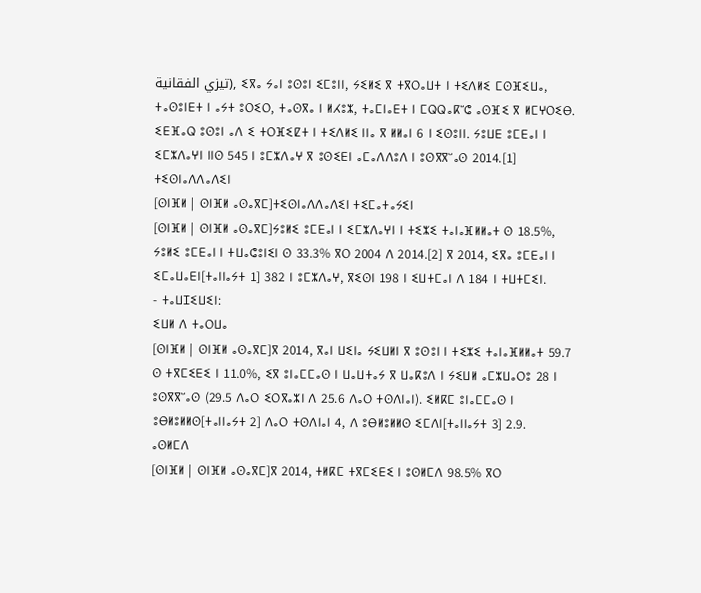تيزي الفقانية), ⵉⴳⴰ ⵢⴰⵏ ⵓⵙⵓⵏ ⵉⵎⵓⵏⵏ, ⵢⵉⵍⵉ ⴳ ⵜⴳⵔⴰⵡⵜ ⵏ ⵜⵉⴷⵍⵉ ⵎⵙⴼⵉⵡⴰ, ⵜⴰⵙⵓⵏⴹⵜ ⵏ ⴰⵢⵜ ⵓⵔⵉⵔ, ⵜⴰⵙⴳⴰ ⵏ ⵍⵃⵓⵣ, ⵜⴰⵎⵏⴰⴹⵜ ⵏ ⵎⵕⵕⴰⴽⵯⵛ ⴰⵙⴼⵉ ⴳ ⵍⵎⵖⵔⵉⴱ. ⵉⴹⴼⴰⵕ ⵓⵙⵓⵏ ⴰⴷ ⵉ ⵜⵔⴼⵉⵇⵜ ⵏ ⵜⵉⴷⵍⵉ ⵏⵏⴰ ⴳ ⵍⵍⴰⵏ 6 ⵏ ⵉⵙⵓⵏⵏ. ⵢⵓⵡⴹ ⵓⵎⴹⴰⵏ ⵏ ⵉⵎⵣⴷⴰⵖⵏ ⵏⵏⵙ 545 ⵏ ⵓⵎⵣⴷⴰⵖ ⴳ ⵓⵙⵉⴹⵏ ⴰⵎⴰⴷⴷⵓⴷ ⵏ ⵓⵙⴳⴳⵯⴰⵙ 2014.[1]
ⵜⵉⵙⵏⴰⴷⴷⴰⴷⵉⵏ
[ⵙⵏⴼⵍ | ⵙⵏⴼⵍ ⴰⵙⴰⴳⵎ]ⵜⵉⵙⵏⴰⴷⴷⴰⴷⵉⵏ ⵜⵉⵎⴰⵜⴰⵢⵉⵏ
[ⵙⵏⴼⵍ | ⵙⵏⴼⵍ ⴰⵙⴰⴳⵎ]ⵢⵓⵍⵉ ⵓⵎⴹⴰⵏ ⵏ ⵉⵎⵣⴷⴰⵖⵏ ⵏ ⵜⵉⵣⵉ ⵜⴰⵏⴰⴼⵍⵍⴰⵜ ⵙ 18.5%, ⵢⵓⵍⵉ ⵓⵎⴹⴰⵏ ⵏ ⵜⵡⴰⵛⵓⵏⵉⵏ ⵙ 33.3% ⴳⵔ 2004 ⴷ 2014.[2] ⴳ 2014, ⵉⴳⴰ ⵓⵎⴹⴰⵏ ⵏ ⵉⵎⴰⵡⴰⴹⵏ[ⵜⴰⵏⵏⴰⵢⵜ 1] 382 ⵏ ⵓⵎⵣⴷⴰⵖ, ⴳⵉⵙⵏ 198 ⵏ ⵉⵡⵜⵎⴰⵏ ⴷ 184 ⵏ ⵜⵡⵜⵎⵉⵏ.
- ⵜⴰⵡⵊⵉⵡⵉⵏ:
ⵉⵡⵍ ⴷ ⵜⴰⵔⵡⴰ
[ⵙⵏⴼⵍ | ⵙⵏⴼⵍ ⴰⵙⴰⴳⵎ]ⴳ 2014, ⴳⴰⵏ ⵡⵉⵏⴰ ⵢⵉⵡⵍⵏ ⴳ ⵓⵙⵓⵏ ⵏ ⵜⵉⵣⵉ ⵜⴰⵏⴰⴼⵍⵍⴰⵜ 59.7 ⵙ ⵜⴳⵎⵉⴹⵉ ⵏ 11.0%, ⵉⴳ ⵓⵏⴰⵎⵎⴰⵙ ⵏ ⵡⴰⵡⵜⴰⵢ ⴳ ⵡⴰⴽⵓⴷ ⵏ ⵢⵉⵡⵍ ⴰⵎⵣⵡⴰⵔⵓ 28 ⵏ ⵓⵙⴳⴳⵯⴰⵙ (29.5 ⴷⴰⵔ ⵉⵔⴳⴰⵣⵏ ⴷ 25.6 ⴷⴰⵔ ⵜⵙⴷⵏⴰⵏ). ⵉⵍⴽⵎ ⵓⵏⴰⵎⵎⴰⵙ ⵏ ⵓⴱⵍⵓⵍⵍⵙ[ⵜⴰⵏⵏⴰⵢⵜ 2] ⴷⴰⵔ ⵜⵙⴷⵏⴰⵏ 4, ⴷ ⵓⴱⵍⵓⵍⵍⵙ ⵉⵎⴷⵏ[ⵜⴰⵏⵏⴰⵢⵜ 3] 2.9.
ⴰⵙⵍⵎⴷ
[ⵙⵏⴼⵍ | ⵙⵏⴼⵍ ⴰⵙⴰⴳⵎ]ⴳ 2014, ⵜⵍⴽⵎ ⵜⴳⵎⵉⴹⵉ ⵏ ⵓⵙⵍⵎⴷ 98.5% ⴳⵔ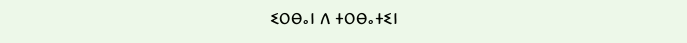ⵉⵔⴱⴰⵏ ⴷ ⵜⵔⴱⴰⵜⵉⵏ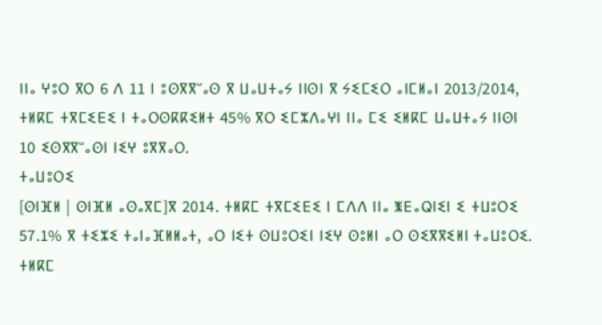ⵏⵏⴰ ⵖⵓⵔ ⴳⵔ 6 ⴷ 11 ⵏ ⵓⵙⴳⴳⵯⴰⵙ ⴳ ⵡⴰⵡⵜⴰⵢ ⵏⵏⵙⵏ ⴳ ⵢⵉⵎⵉⵔ ⴰⵏⵎⵍⴰⵏ 2013/2014, ⵜⵍⴽⵎ ⵜⴳⵎⵉⴹⵉ ⵏ ⵜⴰⵔⵙⴽⴽⵉⵍⵜ 45% ⴳⵔ ⵉⵎⵣⴷⴰⵖⵏ ⵏⵏⴰ ⵎⵉ ⵉⵍⴽⵎ ⵡⴰⵡⵜⴰⵢ ⵏⵏⵙⵏ 10 ⵉⵙⴳⴳⵯⴰⵙⵏ ⵏⵉⵖ ⵓⴳⴳⴰⵔ.
ⵜⴰⵡⵓⵔⵉ
[ⵙⵏⴼⵍ | ⵙⵏⴼⵍ ⴰⵙⴰⴳⵎ]ⴳ 2014. ⵜⵍⴽⵎ ⵜⴳⵎⵉⴹⵉ ⵏ ⵎⴷⴷ ⵏⵏⴰ ⵥⴹⴰⵕⵏⵉⵏ ⵉ ⵜⵡⵓⵔⵉ 57.1% ⴳ ⵜⵉⵣⵉ ⵜⴰⵏⴰⴼⵍⵍⴰⵜ, ⴰⵔ ⵏⵉⵜ ⵙⵡⵓⵔⵉⵏ ⵏⵉⵖ ⵙⵓⵍⵏ ⴰⵔ ⵙⵉⴳⴳⵉⵍⵏ ⵜⴰⵡⵓⵔⵉ. ⵜⵍⴽⵎ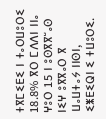ⵜⴳⵎⵉⴹⵉ ⵏ ⵜⴰⵔⵡⵓⵔⵉ 18.8% ⴳⵔ ⵎⴷⴷⵏ ⵏⵏⴰ ⵖⵓⵔ 15 ⵏ ⵓⵙⴳⴳⵯⴰⵙ ⵏⵉⵖ ⵓⴳⴳⴰⵔ ⴳ ⵡⴰⵡⵜⴰⵢ ⵏⵏⵙⵏ, ⵉⵥⴹⵉⵕⵏ ⵉ ⵜⵡⵓⵔⵉ.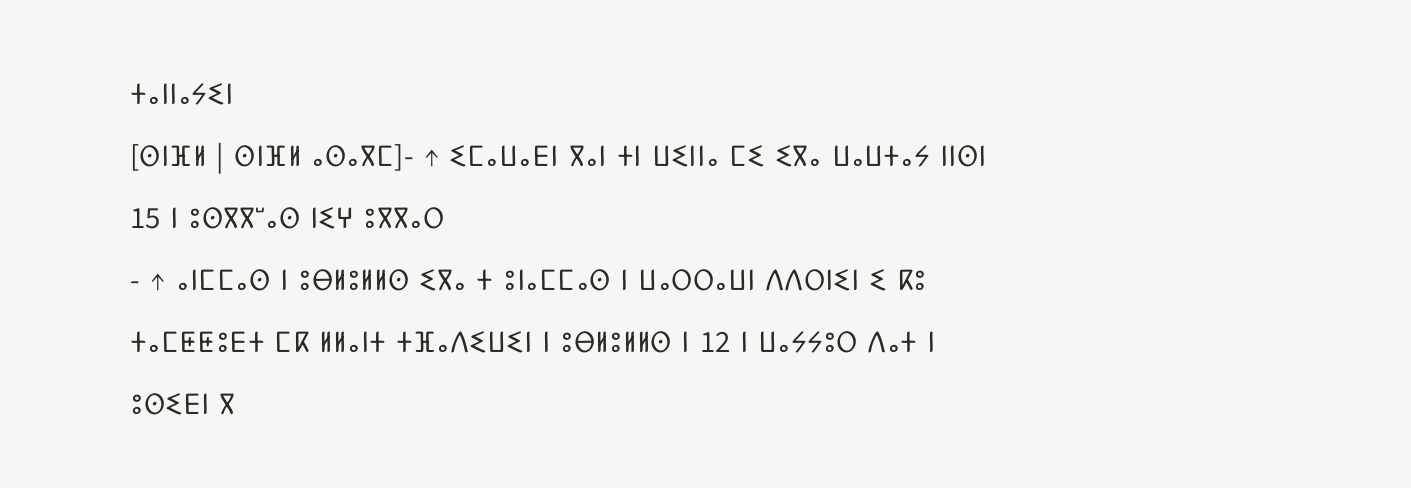ⵜⴰⵏⵏⴰⵢⵉⵏ
[ⵙⵏⴼⵍ | ⵙⵏⴼⵍ ⴰⵙⴰⴳⵎ]- ↑ ⵉⵎⴰⵡⴰⴹⵏ ⴳⴰⵏ ⵜⵏ ⵡⵉⵏⵏⴰ ⵎⵉ ⵉⴳⴰ ⵡⴰⵡⵜⴰⵢ ⵏⵏⵙⵏ 15 ⵏ ⵓⵙⴳⴳⵯⴰⵙ ⵏⵉⵖ ⵓⴳⴳⴰⵔ
- ↑ ⴰⵏⵎⵎⴰⵙ ⵏ ⵓⴱⵍⵓⵍⵍⵙ ⵉⴳⴰ ⵜ ⵓⵏⴰⵎⵎⴰⵙ ⵏ ⵡⴰⵔⵔⴰⵡⵏ ⴷⴷⵔⵏⵉⵏ ⵉ ⴽⵓ ⵜⴰⵎⵟⵟⵓⴹⵜ ⵎⴽ ⵍⵍⴰⵏⵜ ⵜⴼⴰⴷⵉⵡⵉⵏ ⵏ ⵓⴱⵍⵓⵍⵍⵙ ⵏ 12 ⵏ ⵡⴰⵢⵢⵓⵔ ⴷⴰⵜ ⵏ ⵓⵙⵉⴹⵏ ⴳ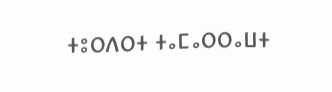ⵜⵓⵔⴷⵔⵜ ⵜⴰⵎⴰⵔⵔⴰⵡⵜ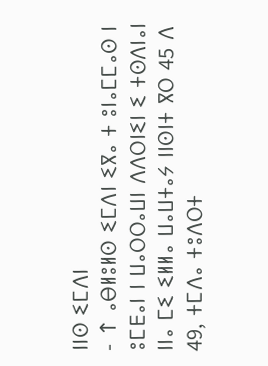ⵏⵏⵙ ⵉⵎⴷⵏ
- ↑ ⴰⴱⵍⵓⵍⵙ ⵉⵎⴷⵏ ⵉⴳⴰ ⵜ ⵓⵏⴰⵎⵎⴰⵙ ⵏ ⵓⵎⴹⴰⵏ ⵏ ⵡⴰⵔⵔⴰⵡⵏ ⴷⴷⵔⵏⵉⵏ ⵉ ⵜⵙⴷⵏⴰⵏ ⵏⵏⴰ ⵎⵉ ⵉⵍⵍⴰ ⵡⴰⵡⵜⴰⵢ ⵏⵏⵙⵏⵜ ⴳⵔ 45 ⴷ 49, ⵜⵎⴷⴰ ⵜⵓⴷⵔⵜ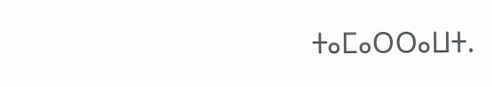ⵜⴰⵎⴰⵔⵔⴰⵡⵜ.